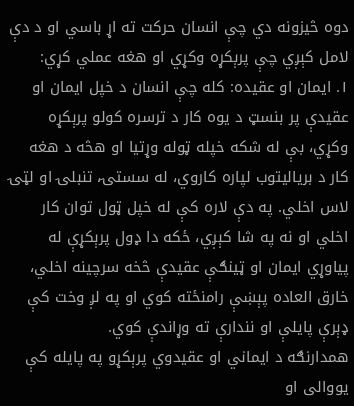دوه څیزونه دي چې انسان حرکت ته اړ باسي او د دې لامل کېږي چې پرېکړه وکړي او هغه عملي کړي:
۱. ایمان او عقیده: کله چې انسان د خپل ایمان او عقیدې پر بنسټ د یوه کار د ترسره کولو پرېکړه وکړي، بې له شکه خپله ټوله وړتیا او هڅه د هغه کار د بریالیتوب لپاره کاروي، له سستۍ، تنبلۍ او لټۍ لاس اخلي. په دې لاره کې له خپل ټول توان کار اخلي او نه په شا کېږي، ځکه دا ډول پرېکړې له پیاوړي ایمان او ټینګې عقیدې څخه سرچینه اخلي، خارق العاده پېښې رامنځته کوي او په لږ وخت کې ډېرې پایلې او نندارې ته وړاندې کوي.
همدارنګه د ایماني او عقیدوي پرېکړو په پایله کې یووالی او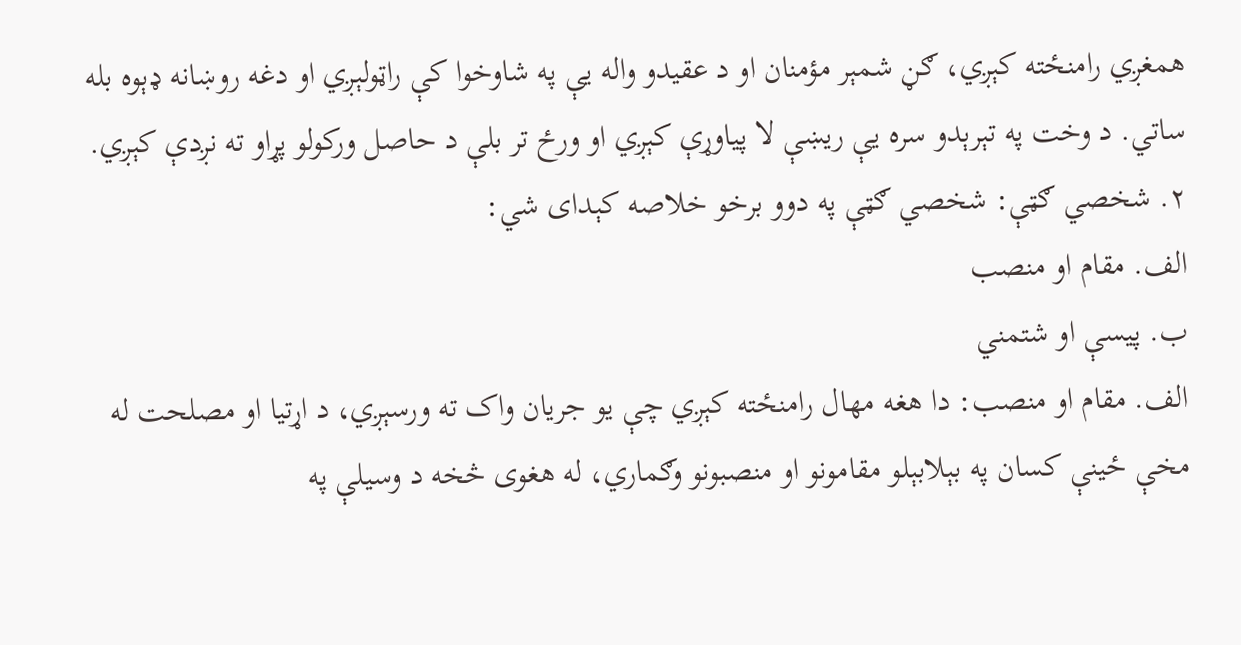همغږي رامنځته کېږي، ګڼ شمېر مؤمنان او د عقیدو واله یې په شاوخوا کې راټولېږي او دغه روښانه ډېوه بله ساتي. د وخت په تېرېدو سره یې ریښې لا پیاوړې کېږي او ورځ تر بلې د حاصل ورکولو پړاو ته نږدې کېږي.
۲. شخصي ګټې: شخصي ګټې په دوو برخو خلاصه کېدای شي:
الف. مقام او منصب
ب. پیسې او شتمني
الف. مقام او منصب: دا هغه مهال رامنځته کېږي چې یو جریان واک ته ورسېږي، د اړتیا او مصلحت له مخې ځینې کسان په بېلابېلو مقامونو او منصبونو وګماري، له هغوی څخه د وسیلې په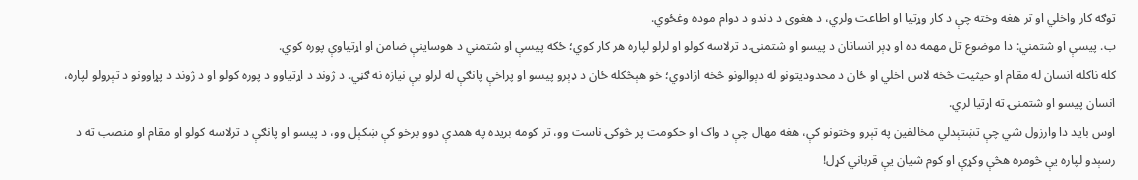توګه کار واخلي او تر هغه وخته چې د کار وړتیا او اطاعت ولري، د هغوی د دندو د دوام موده وغځوي.
ب. پیسې او شتمني: دا موضوع تل مهمه ده او ډېر انسانان د پیسو او شتمنۍ د ترلاسه کولو او لرلو لپاره هر کار کوي؛ ځکه پیسې او شتمني د هوساینې ضامن او اړتیاوې پوره کوي.
کله ناکله انسان له مقام او حیثیت څخه لاس اخلي او ځان د محدودیتونو له دېوالونو څخه ازادوي؛ خو هېڅکله ځان د ډېرو پیسو او پراخې پانګې له لرلو بې نیازه نه ګڼي. د ژوند د اړتیاوو د پوره کولو او د ژوند د پړاوونو د تېرولو لپاره، انسان پیسو او شتمنۍ ته اړتیا لري.
اوس باید دا وارزول شي چې تښتېدلي مخالفین په تېرو وختونو کې، هغه مهال چې د واک او حکومت پر څوکۍ ناست وو، تر کومه بریده په همدې دوو برخو کې ښکېل وو، د پیسو او پانګې د ترلاسه کولو او مقام او منصب ته د رسېدو لپاره یې څومره هڅې وکړې او کوم شیان یې قرباني کړل!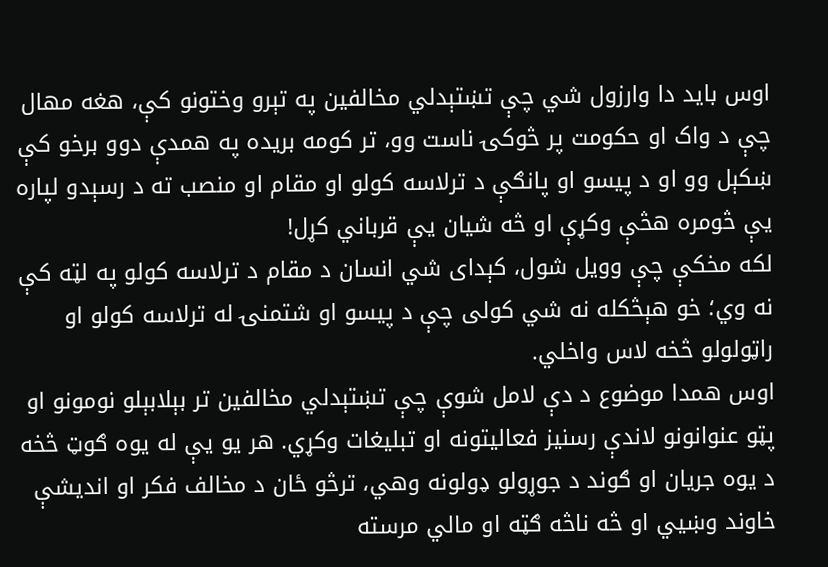اوس باید دا وارزول شي چې تښتېدلي مخالفين په تېرو وختونو کې، هغه مهال چې د واک او حکومت پر څوکۍ ناست وو، تر کومه بریده په همدې دوو برخو کې ښکېل وو او د پیسو او پانګې د ترلاسه کولو او مقام او منصب ته د رسېدو لپاره یې څومره هڅې وکړې او څه شیان یې قرباني کړل!
لکه مخکې چې وویل شول، کېدای شي انسان د مقام د ترلاسه کولو په لټه کې نه وي؛ خو هېڅکله نه شي کولی چې د پیسو او شتمنۍ له ترلاسه کولو او راټولولو څخه لاس واخلي.
اوس همدا موضوع د دې لامل شوې چې تښتېدلي مخالفین تر بېلابېلو نومونو او پټو عنوانونو لاندې رسنیز فعالیتونه او تبلیغات وکړي. هر یو یې له یوه ګوټ څخه د یوه جریان او ګوند د جوړولو ډولونه وهي، ترڅو ځان د مخالف فکر او اندیشې خاوند وښيي او څه ناڅه ګټه او مالي مرسته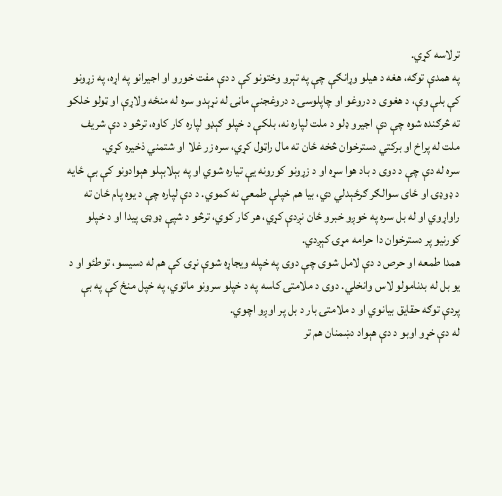ترلاسه کړي.
په همدې توګه، هغه د هیلو وړانګې چې په تېرو وختونو کې د دې مفت خورو او اجیرانو په اړه، په زړونو کې بلې وې، د هغوی د دروغو او چاپلوسۍ د دروغجنې ماڼۍ له نړېدو سره له منځه ولاړې او ټولو خلکو ته څرګنده شوه چې دې اجیرو ډلو د ملت لپاره نه، بلکې د خپلو ګېډو لپاره کار کاوه، ترڅو د دې شریف ملت له پراخ او برکتي دسترخوان څخه ځان ته مال راټول کړي، سره زر غلا او شتمني ذخیره کړي.
سره له دې چې د دوی د باد هوا سړه او د زړونو کورونه یې تیاره شوي او په بېلابېلو هېوادونو کې بې ځایه د ډوډۍ او ځای سوالګر ګرځېدلي دي، بیا هم خپلې طمعې نه کموي. د دې لپاره چې د یوه پام ځان ته راواړوي او له بل سره په خوږو خبرو ځان نږدې کړي، هر کار کوي، ترڅو د شپې ډوډۍ پیدا او د خپلو کورنیو پر دسترخوان دا حرامه مړۍ کېږدي.
همدا طمعه او حرص د دې لامل شوی چې دوی په خپله ویجاړه شوې نړۍ کې هم له دسیسو، توطئو او د یو بل له بدنامولو لاس وانخلي. دوی د ملامتۍ کاسه په د خپلو سرونو ماتوي، په خپل منځ کې په بې پردې توګه حقایق بیانوي او د ملامتۍ بار د بل پر اوږو اچوي.
له دې خړو اوبو د دې هېواد دښمنان هم تر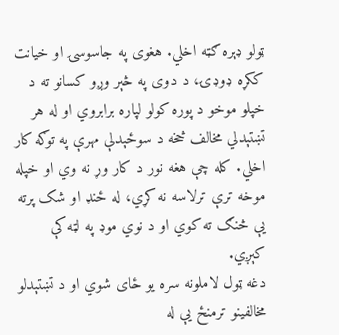ټولو ډېره ګټه اخلي. هغوی په جاسوسۍ او خیانت ککړه ډوډۍ، د دوی په څېر وږو کسانو ته د خپلو موخو د پوره کولو لپاره برابروي او له هر تښتېدلي مخالف څخه د سوځېدلې مهرې په توګه کار اخلي. کله چې هغه نور د کار وړ نه وي او خپله موخه ترې ترلاسه نه کړي، له ځنډ او شک پرته یې څنګ ته کوي او د نوي موډ په لټه کې کېږي.
دغه ټول لاملونه سره یو ځای شوي او د تښتېدلو مخالفینو ترمنځ یې له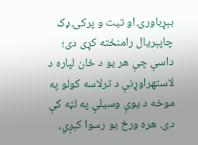بېړباورۍ او تیت و پرکۍ ډک چاپېریال رامنځته کړی دی؛ داسې چې هر یو د ځان لپاره د لاستهراوړنې د ترلاسه کولو په موخه د یوې وسیلې په لټه کې دی. هره ورځ یو رسوا کېږي،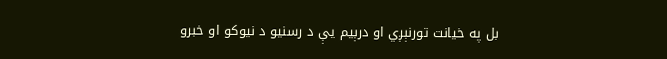بل په خیانت تورنېږي او درېیم یې د رسنیو د نیوکو او خبرو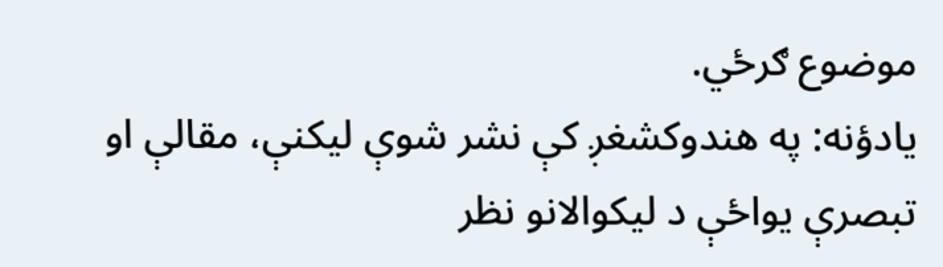موضوع ګرځي.
یادؤنه: په هندوکشغږ کې نشر شوې لیکنې، مقالې او تبصرې یواځې د لیکوالانو نظر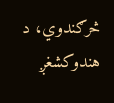څرګندوي، د هندوکشغږ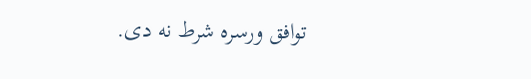توافق ورسره شرط نه دی.